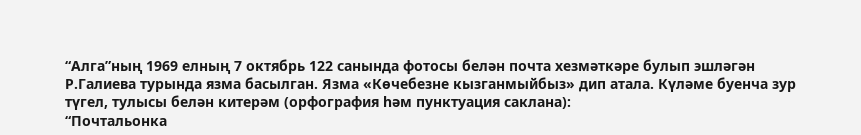“Алга”ның 1969 елның 7 октябрь 122 санында фотосы белән почта хезмәткәре булып эшләгән Р.Галиева турында язма басылган. Язма «Көчебезне кызганмыйбыз» дип атала. Күләме буенча зур түгел, тулысы белән китерәм (орфография һәм пунктуация саклана):
“Почтальонка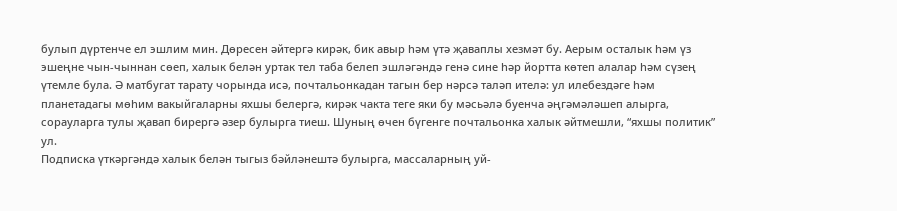булып дүртенче ел эшлим мин. Дөресен әйтергә кирәк, бик авыр һәм үтә җаваплы хезмәт бу. Аерым осталык һәм үз эшеңне чын-чыннан сөеп, халык белән уртак тел таба белеп эшләгәндә генә сине һәр йортта көтеп алалар һәм сүзең үтемле була. Ә матбугат тарату чорында исә, почтальонкадан тагын бер нәрсә таләп ителә: ул илебездәге һәм планетадагы мөһим вакыйгаларны яхшы белергә, кирәк чакта теге яки бу мәсьәлә буенча әңгәмәләшеп алырга, сорауларга тулы җавап бирергә әзер булырга тиеш. Шуның өчен бүгенге почтальонка халык әйтмешли, “яхшы политик” ул.
Подписка үткәргәндә халык белән тыгыз бәйләнештә булырга, массаларның уй-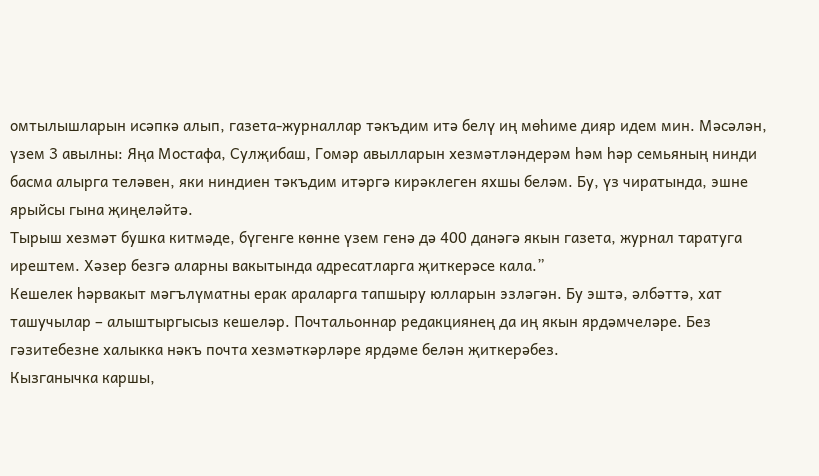омтылышларын исәпкә алып, газета-журналлар тәкъдим итә белү иң мөһиме дияр идем мин. Мәсәлән, үзем 3 авылны: Яңа Мостафа, Сулҗибаш, Гомәр авылларын хезмәтләндерәм һәм һәр семьяның нинди басма алырга теләвен, яки ниндиен тәкъдим итәргә кирәклеген яхшы беләм. Бу, үз чиратында, эшне ярыйсы гына җиңеләйтә.
Тырыш хезмәт бушка китмәде, бүгенге көнне үзем генә дә 400 данәгә якын газета, журнал таратуга ирештем. Хәзер безгә аларны вакытында адресатларга җиткерәсе кала.”
Кешелек һәрвакыт мәгълүматны ерак араларга тапшыру юлларын эзләгән. Бу эштә, әлбәттә, хат ташучылар – алыштыргысыз кешеләр. Почтальоннар редакциянең да иң якын ярдәмчеләре. Без гәзитебезне халыкка нәкъ почта хезмәткәрләре ярдәме белән җиткерәбез.
Кызганычка каршы,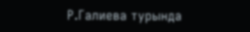Р.Галиева турында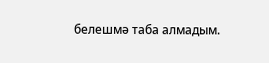белешмә таба алмадым.